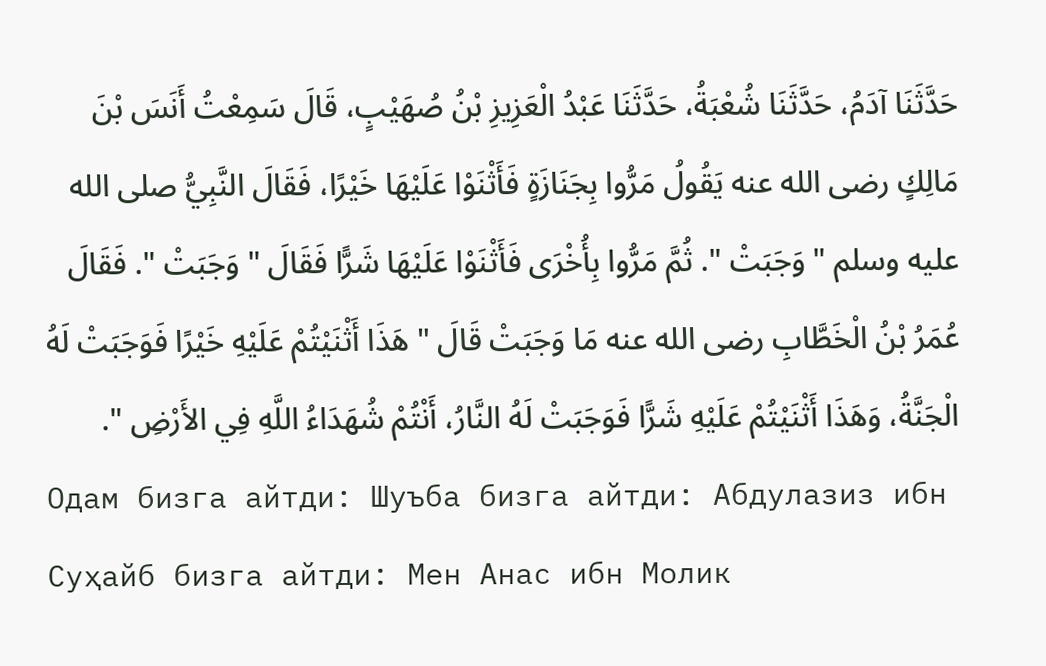حَدَّثَنَا آدَمُ، حَدَّثَنَا شُعْبَةُ، حَدَّثَنَا عَبْدُ الْعَزِيزِ بْنُ صُهَيْبٍ، قَالَ سَمِعْتُ أَنَسَ بْنَ مَالِكٍ رضى الله عنه يَقُولُ مَرُّوا بِجَنَازَةٍ فَأَثْنَوْا عَلَيْهَا خَيْرًا، فَقَالَ النَّبِيُّ صلى الله عليه وسلم " وَجَبَتْ ". ثُمَّ مَرُّوا بِأُخْرَى فَأَثْنَوْا عَلَيْهَا شَرًّا فَقَالَ " وَجَبَتْ ". فَقَالَ عُمَرُ بْنُ الْخَطَّابِ رضى الله عنه مَا وَجَبَتْ قَالَ " هَذَا أَثْنَيْتُمْ عَلَيْهِ خَيْرًا فَوَجَبَتْ لَهُ الْجَنَّةُ، وَهَذَا أَثْنَيْتُمْ عَلَيْهِ شَرًّا فَوَجَبَتْ لَهُ النَّارُ، أَنْتُمْ شُهَدَاءُ اللَّهِ فِي الأَرْضِ ".
Одам бизга айтди: Шуъба бизга айтди: Абдулазиз ибн Суҳайб бизга айтди: Мен Анас ибн Молик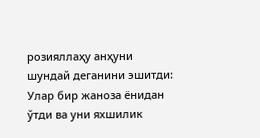розияллаҳу анҳуни шундай деганини эшитди: Улар бир жаноза ёнидан ўтди ва уни яхшилик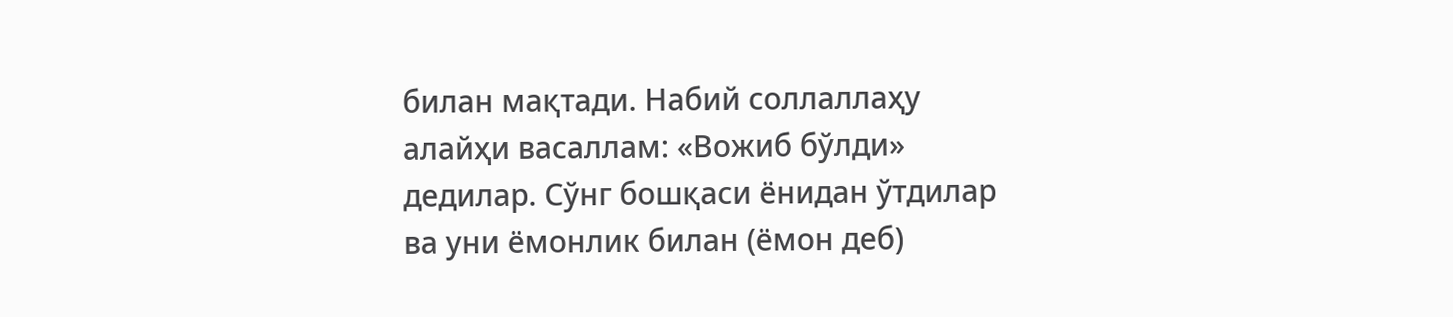билан мақтади. Набий соллаллаҳу алайҳи васаллам: «Вожиб бўлди» дедилар. Сўнг бошқаси ёнидан ўтдилар ва уни ёмонлик билан (ёмон деб)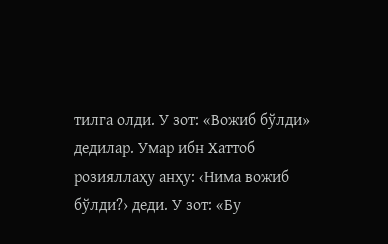тилга олди. У зот: «Вожиб бўлди» дедилар. Умар ибн Хаттоб розияллаҳу анҳу: ‹Нима вожиб бўлди?› деди. У зот: «Бу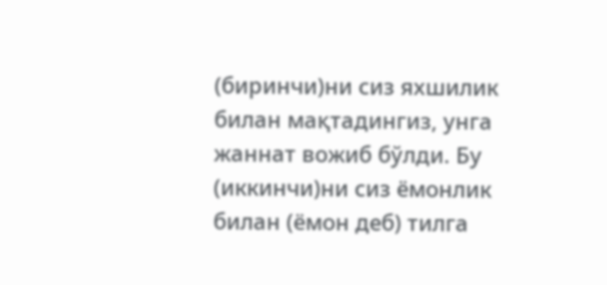(биринчи)ни сиз яхшилик билан мақтадингиз, унга жаннат вожиб бўлди. Бу (иккинчи)ни сиз ёмонлик билан (ёмон деб) тилга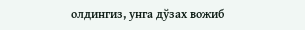олдингиз, унга дўзах вожиб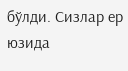бўлди. Сизлар ер юзида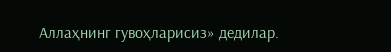Аллаҳнинг гувоҳларисиз» дедилар.